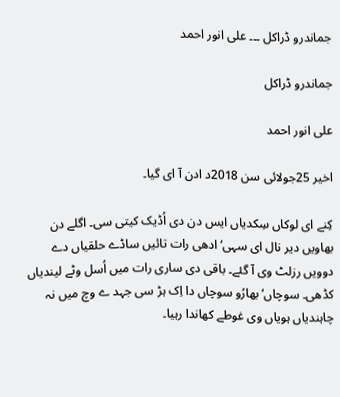جماندرو ڈراکل ۔۔۔ علی انور احمد

جماندرو ڈراکل

علی انور احمد

اخیر 25جولائی سن 2018د ادن آ ای گیا۔

کِنے ای لوکاں سِکدیاں ایس دن دی اُڈیک کیتی سی۔ اگلے دن بھاویں دیر نال ای سہی‘ ادھی رات تائیں ساڈے حلقیاں دے دوویں رزلٹ وی آ گئے۔ باقی دی ساری رات میں اُسل وٹے لیندیاں کڈھی۔ سوچاں‘ بھارُو سوچاں دا اِک ہڑ سی جہد ے وچ میں نہ چاہندیاں ہویاں وی غوطے کھاندا رہیا۔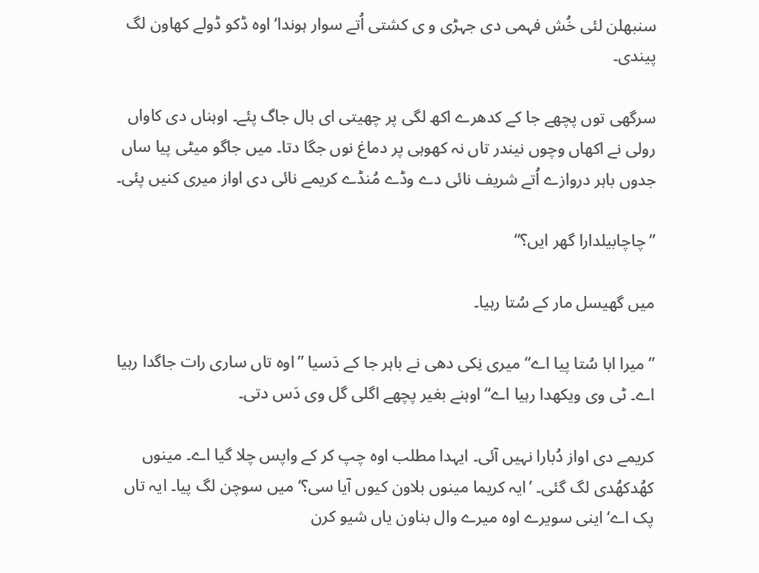سنبھلن لئی خُش فہمی دی جہڑی و ی کشتی اُتے سوار ہوندا‘ اوہ ڈکو ڈولے کھاون لگ پیندی۔

سرگھی توں پچھے جا کے کدھرے اکھ لگی پر چھیتی ای بال جاگ پئے۔ اوہناں دی کاواں رولی نے اکھاں وچوں نیندر تاں نہ کھوہی پر دماغ نوں جگا دتا۔ میں جاگو میٹی پیا ساں جدوں باہر دروازے اُتے شریف نائی دے وڈے مُنڈے کریمے نائی دی اواز میری کنیں پئی۔

”چاچابیلدارا گھر ایں؟“

میں گھیسل مار کے سُتا رہیا۔

”میرا ابا سُتا پیا اے“ میری نِکی دھی نے باہر جا کے دَسیا ”اوہ تاں ساری رات جاگدا رہیا اے۔ ٹی وی ویکھدا رہیا اے“ اوہنے بغیر پچھے اگلی گل وی دَس دتی۔

کریمے دی اواز دُبارا نہیں آئی۔ ایہدا مطلب اوہ چپ کر کے واپس چلا گیا اے۔ مینوں کھُدکھُدی لگ گئی۔ ’ایہ کریما مینوں بلاون کیوں آیا سی؟‘ میں سوچن لگ پیا۔ ایہ تاں پک اے‘ اینی سویرے اوہ میرے وال بناون یاں شیو کرن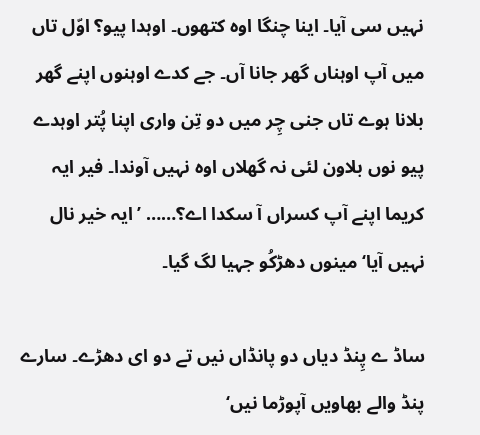نہیں سی آیا۔ اینا چنگا اوہ کتھوں۔ اوہدا پیو؟ اوّل تاں میں آپ اوہناں گھر جانا آں۔ جے کدے اوہنوں اپنے گھر بلانا ہوے تاں جنی چِر میں دو تِن واری اپنا پُتر اوہدے پیو نوں بلاون لئی نہ گھلاں اوہ نہیں آوندا۔ فیر ایہ کریما اپنے آپ کسراں آ سکدا اے؟…… ’ایہ خیر نال نہیں آیا‘ مینوں دھڑکُو جہیا لگ گیا۔

ساڈ ے پِنڈ دیاں دو پانڈاں نیں تے دو ای دھڑے۔ سارے پنڈ والے بھاویں آپوڑما نیں‘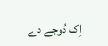اِک دُوجے دے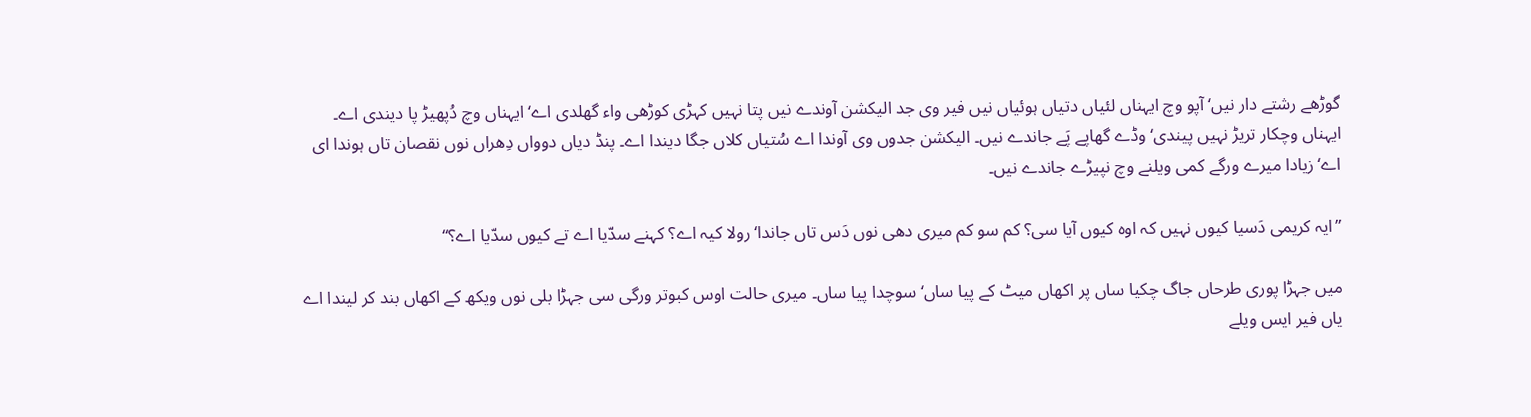گوڑھے رشتے دار نیں‘ آپو وچ ایہناں لئیاں دتیاں ہوئیاں نیں فیر وی جد الیکشن آوندے نیں پتا نہیں کہڑی کوڑھی واء گھلدی اے‘ ایہناں وچ دُپھیڑ پا دیندی اے۔ ایہناں وچکار تریڑ نہیں پیندی‘ وڈے گھاپے پَے جاندے نیں۔ الیکشن جدوں وی آوندا اے سُتیاں کلاں جگا دیندا اے۔ پنڈ دیاں دوواں دِھراں نوں نقصان تاں ہوندا ای اے‘ زیادا میرے ورگے کمی ویلنے وچ نپیڑے جاندے نیں۔

”ایہ کریمی دَسیا کیوں نہیں کہ اوہ کیوں آیا سی؟ کم سو کم میری دھی نوں دَس تاں جاندا‘ رولا کیہ اے؟ کہنے سدّیا اے تے کیوں سدّیا اے؟“

میں جہڑا پوری طرحاں جاگ چکیا ساں پر اکھاں میٹ کے پیا ساں‘ سوچدا پیا ساں۔ میری حالت اوس کبوتر ورگی سی جہڑا بلی نوں ویکھ کے اکھاں بند کر لیندا اے یاں فیر ایس ویلے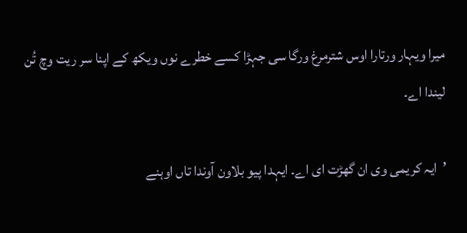میرا ویہار ورتارا اوس شترمرغ ورگا سی جہڑا کسے خطرے نوں ویکھ کے اپنا سر ریت وچ تُن لیندا اے۔

’ایہ کریمی وی ان گھڑت ای اے۔ ایہدا پیو بلاون آوندا تاں اوہنے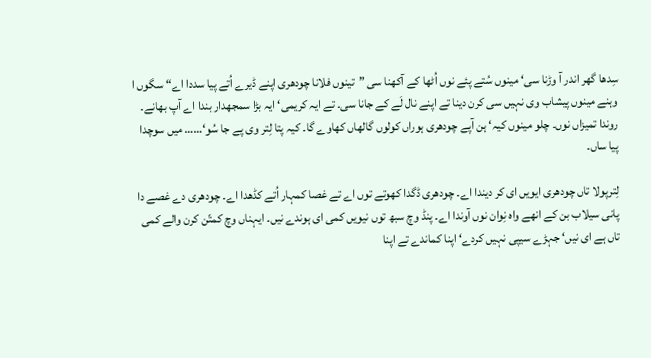سِدھا گھر اندر آ وڑنا سی‘ مینوں سُتے پئے نوں اُٹھا کے آکھنا سی ”تینوں فلانا چودھری اپنے ڈیرے اُتے پیا سددا اے“ سگوں ا وہنے مینوں پیشاب وی نہیں سی کرن دینا تے اپنے نال لَے کے جانا سی۔ تے ایہ کریمی‘ ایہ بڑا سمجھدار بندا اے آپ بھانے۔ روندا تمیزاں نوں۔ چلو مینوں کیہ‘ ہن آپے چودھری ہوراں کولوں گالھاں کھاوے گا۔ کیہ پتا لِتر وی پے جا سُو‘…… میں سوچدا پیا ساں۔

لِترپولا تاں چودھری ایویں ای کر دیندا اے۔ چودھری ڈگدا کھوتے توں اے تے غصا کمہار اُتے کڈھدا اے۔ چودھری دے غصے دا پانی سیلاب بن کے انھے واہ نِوان نوں آوندا اے۔ پنڈ وچ سبھ توں نیویں کمی ای ہوندے نیں۔ ایہناں وچ کمتّن کرن والے کمی تاں ہے ای نیں‘ جہڑے سیپی نہیں کردے‘ اپنا کماندے تے اپنا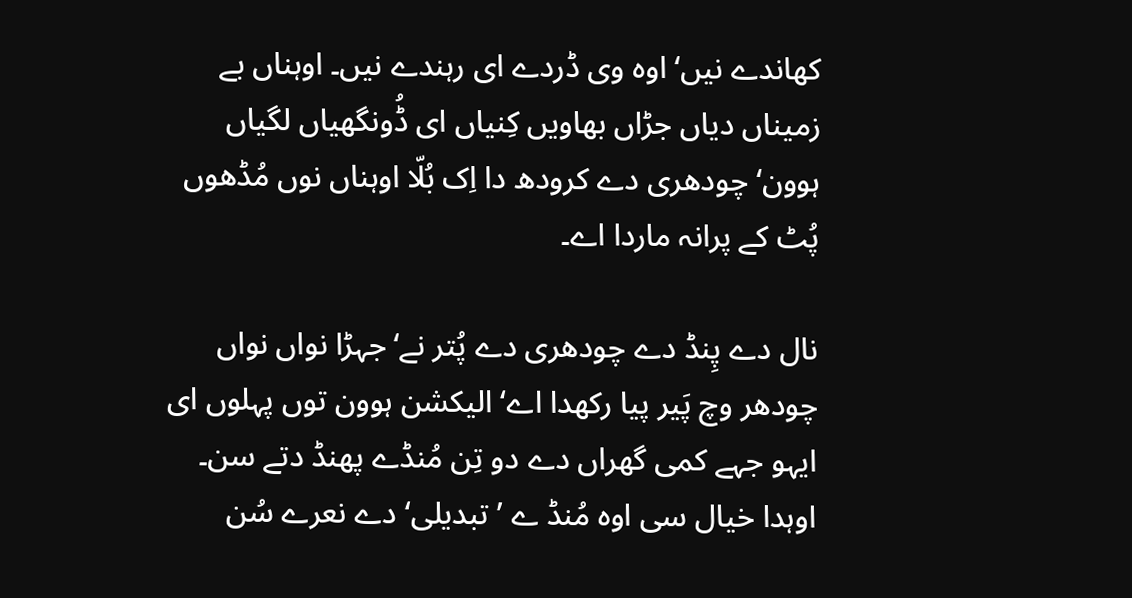کھاندے نیں‘ اوہ وی ڈردے ای رہندے نیں۔ اوہناں بے زمیناں دیاں جڑاں بھاویں کِنیاں ای ڈُونگھیاں لگیاں ہوون‘ چودھری دے کرودھ دا اِک بُلّا اوہناں نوں مُڈھوں پُٹ کے پرانہ ماردا اے۔

نال دے پِنڈ دے چودھری دے پُتر نے‘ جہڑا نواں نواں چودھر وچ پَیر پیا رکھدا اے‘ الیکشن ہوون توں پہلوں ای ایہو جہے کمی گھراں دے دو تِن مُنڈے پھنڈ دتے سن۔ اوہدا خیال سی اوہ مُنڈ ے ’تبدیلی‘ دے نعرے سُن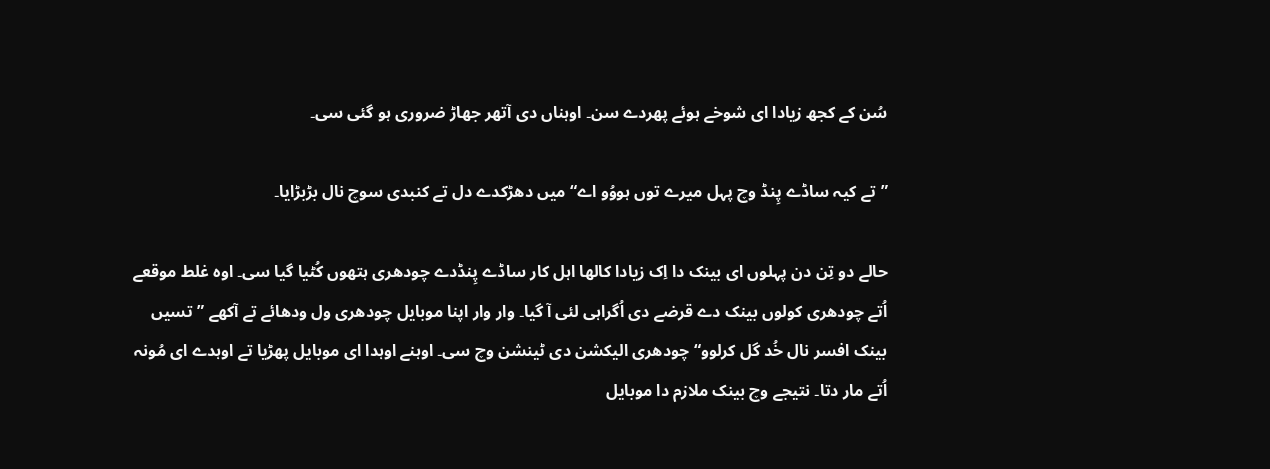سُن کے کجھ زیادا ای شوخے ہوئے پھردے سن۔ اوہناں دی آتھر جھاڑ ضروری ہو گئی سی۔

”تے کیہ ساڈے پِنڈ وچ پہل میرے توں ہووُو اے“ میں دھڑکدے دل تے کنبدی سوچ نال بڑبڑایا۔

حالے دو تِن دن پہلوں ای بینک دا اِک زیادا کالھا اہل کار ساڈے پِنڈدے چودھری ہتھوں کُٹیا گیا سی۔ اوہ غلط موقعے اُتے چودھری کولوں بینک دے قرضے دی اُگراہی لئی آ گیا۔ وار وار اپنا موبایل چودھری ول ودھائے تے آکھے ”تسیں بینک افسر نال خُد گل کرلوو“ چودھری الیکشن دی ٹینشن وچ سی۔ اوہنے اوہدا ای موبایل پھڑیا تے اوہدے ای مُونہ اُتے مار دتا۔ نتیجے وچ بینک ملازم دا موبایل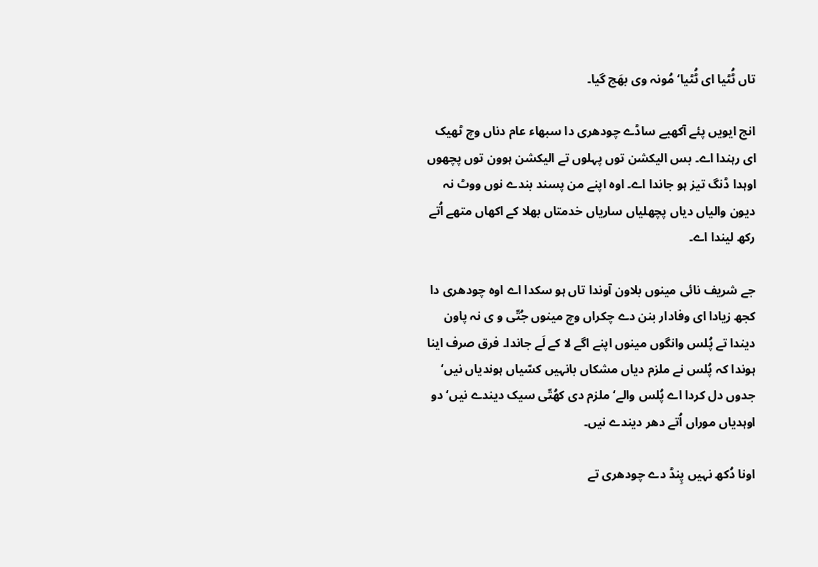تاں ٹُٹیا ای ٹُٹیا‘ مُونہ وی بھَج گیا۔

انج ایویں پئے آکھیے ساڈے چودھری دا سبھاء عام دناں وچ ٹھیک ای رہندا اے۔ بس الیکشن توں پہلوں تے الیکشن ہوون توں پچھوں اوہدا ڈنگ تیز ہو جاندا اے۔ اوہ اپنے من پسند بندے نوں ووٹ نہ دیون والیاں دیاں پچھلیاں ساریاں خدمتاں بھلا کے اکھاں متھے اُتے رکھ لیندا اے۔

جے شریف نائی مینوں بلاون آوندا تاں ہو سکدا اے اوہ چودھری دا کجھ زیادا ای وفادار بنن دے چکراں وچ مینوں جُتّی و ی نہ پاون دیندا تے پُلس وانگوں مینوں اپنے اگے لا کے لَے جاندا۔ فرق صرف اینا ہوندا کہ پُلس نے ملزم دیاں مشکاں بانہیں کسّیاں ہوندیاں نیں‘ جدوں دل کردا اے پُلس والے‘ ملزم دی کھُتّی سیک دیندے نیں‘ دو اوہدیاں موراں اُتے دھر دیندے نیں۔

اونا دُکھ نہیں پِنڈ دے چودھری تے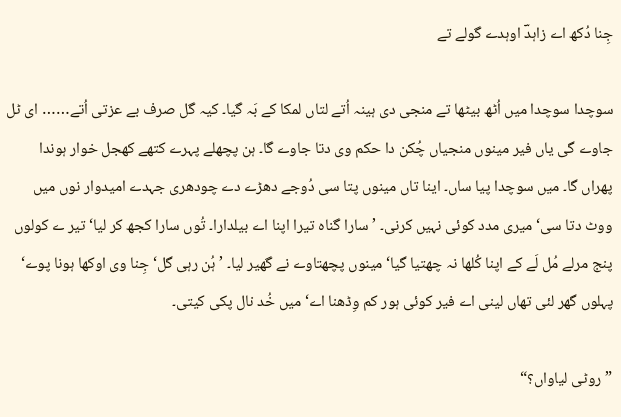جِنا دُکھ اے زاہدؔ اوہدے گولے تے

سوچدا سوچدا میں اُٹھ بیٹھا تے منجی دی ہینہ اُتے لتاں لمکا کے بَہ گیا۔ کیہ گل صرف بے عزتی اُتے…… ای ٹل جاوے گی یاں فیر مینوں منجیاں چُکن دا حکم وی دتا جاوے گا۔ ہن پچھلے پہرے کتھے کھجل خوار ہوندا پھراں گا۔ میں سوچدا پیا ساں۔ اینا تاں مینوں پتا سی دُوجے دھڑے دے چودھری جہدے امیدوار نوں میں ووٹ دتا سی‘ میری مدد کوئی نہیں کرنی۔ ’سارا گناہ تیرا اپنا اے بیلدارا۔ تُوں سارا کجھ کر لیا‘ تیر ے کولوں پنج مرلے مُل لَے کے اپنا کُلھا نہ چھتیا گیا‘ مینوں پچھتاوے نے گھیر لیا۔ ’ہُن رہی گل‘ جِنا وی اوکھا ہونا پوے‘ پہلوں گھر لئی تھاں لینی اے فیر کوئی ہور کم وِڈھنا اے‘ میں خُد نال پکی کیتی۔

”روٹی لیاواں؟“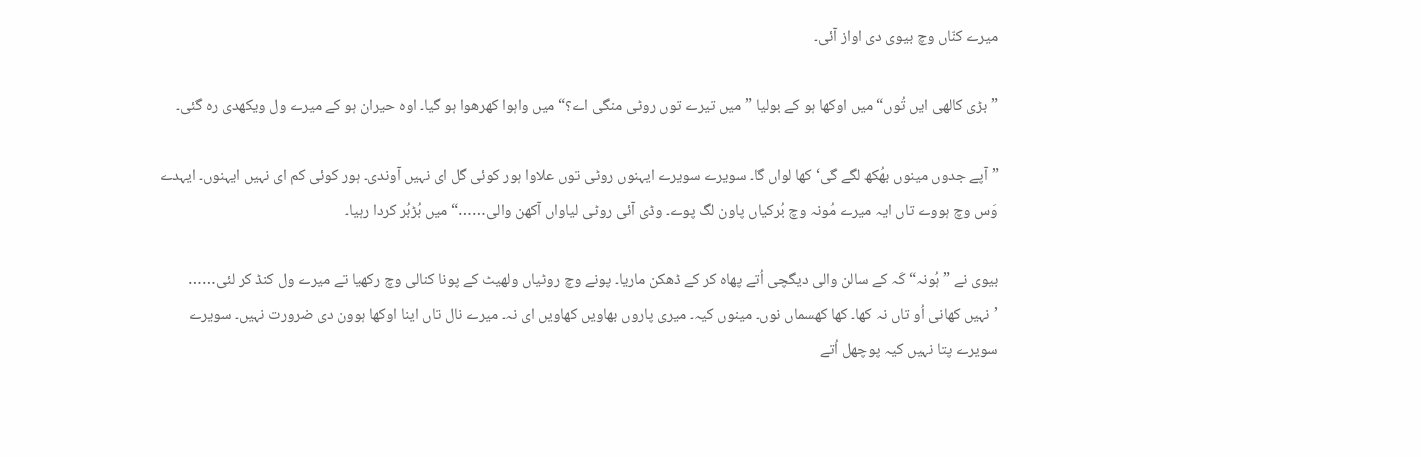میرے کنّاں وچ بیوی دی اواز آئی۔

”بڑی کالھی ایں تُوں“ میں اوکھا ہو کے بولیا ”میں تیرے توں روٹی منگی اے؟“ میں واہوا کھرھوا ہو گیا۔ اوہ حیران ہو کے میرے ول ویکھدی رہ گئی۔

”آپے جدوں مینوں بھُکھ لگے گی‘ کھا لواں گا۔ سویرے سویرے ایہنوں روٹی توں علاوا ہور کوئی گل ای نہیں آوندی۔ ہور کوئی کم ای نہیں ایہنوں۔ ایہدے وَس وچ ہووے تاں ایہ میرے مُونہ وچ بُرکیاں پاون لگ پوے۔ وڈی آئی روٹی لیاواں آکھن والی……“ میں بُڑبُر کردا رہیا۔

بیوی نے ”ہُونہ“ کَہ کے سالن والی دیگچی اُتے پھاہ کر کے ڈھکن ماریا۔ پونے وچ روٹیاں ولھیٹ کے پونا کنالی وچ رکھیا تے میرے ول کنڈ کر لئی…… ’نہیں کھانی اُو تاں نہ کھا۔ کھا کھسماں نوں۔ مینوں کیہ۔ میری پاروں بھاویں کھاویں ای نہ۔ میرے نال تاں اینا اوکھا ہوون دی ضرورت نہیں۔ سویرے سویرے پتا نہیں کیہ پوچھل اُتے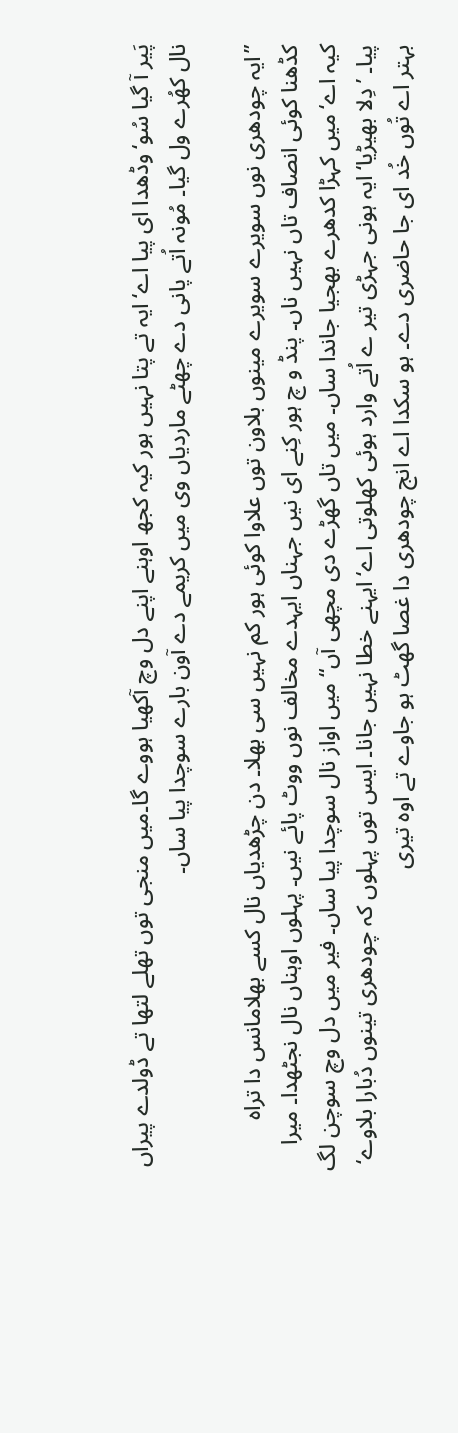پَیر آ گیا سُو‘ وڈھدا ای پیا اے‘ ایہ تے پتا نہیں ہور کیہ کجھ اوہنے اپنے دل وچ آکھیا ہووے گا۔میں منجی توں تھلے لتھا تے ڈولدے پیراں نال کھُرے ول گیا۔ مُونہ اُتے پانی دے چھٹے ماردیاں وی میں کریمے دے آون بارے سوچدا پیا ساں۔

”ایہ چودھری نوں سویرے سویرے مینوں بلاون توں علاوا کوئی ہور کم نہیں سی بھلا۔ دن چڑھدیاں نال کسے بھلامانس دا تراہ کڈھنا کوئی انصاف تاں نہیں ناں۔ پنڈ و چ ہور کِنے ای نیں جہناں ایہدے مخالف نوں ووٹ پائے نیں۔ پہلوں اوہناں نال نجٹھدا۔ میرا کیہ اے‘ میں کہڑا کدھرے بھجیا جاندا ساں۔ میں تاں گھڑے دی مچھی آں“ میں اواز نال سوچدا پیا ساں۔ فیر میں دل وچ سوچن لگ پیا۔ ’دِلا بھیڑیا‘ ایہ ہونی جہڑی تیر ے اُتے وارد ہوئی کھلوتی اے‘ ایہنے خطا نہیں جانا۔ ایس توں پہلوں کہ چودھری تینوں دُبارا بلاوے‘ بہتر اے تُوں خُد ای جا حاضری دے۔ ہو سکدا اے انج چودھری دا غصا گھٹ ہو جاوے تے اوہ تیری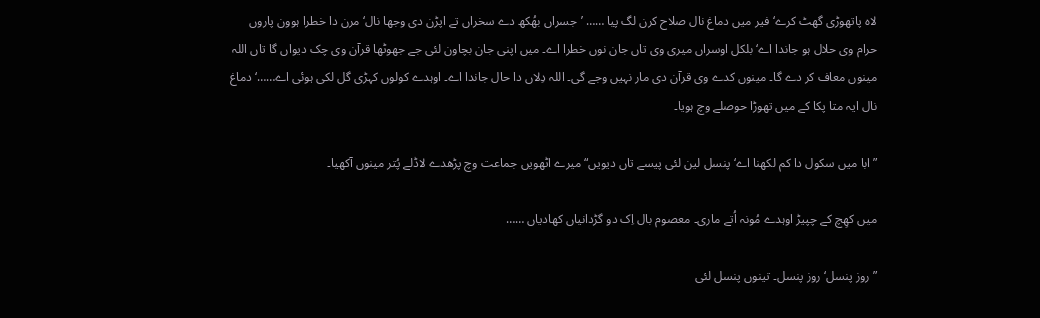لاہ پاتھوڑی گھٹ کرے‘ فیر میں دماغ نال صلاح کرن لگ پیا …… ’جسراں بھُکھ دے سخراں تے اپڑن دی وجھا نال‘ مرن دا خطرا ہوون پاروں حرام وی حلال ہو جاندا اے‘ بلکل اوسراں میری وی تاں جان نوں خطرا اے۔ میں اپنی جان بچاون لئی جے جھوٹھا قرآن وی چک دیواں گا تاں اللہ مینوں معاف کر دے گا۔ مینوں کدے وی قرآن دی مار نہیں وجے گی۔ اللہ دِلاں دا حال جاندا اے۔ اوہدے کولوں کہڑی گل لکی ہوئی اے……‘ دماغ نال ایہ متا پکا کے میں تھوڑا حوصلے وچ ہویا۔

”ابا میں سکول دا کم لکھنا اے‘ پنسل لین لئی پیسے تاں دیویں“ میرے اٹھویں جماعت وچ پڑھدے لاڈلے پُتر مینوں آکھیا۔

میں کھِچ کے چپیڑ اوہدے مُونہ اُتے ماری۔ معصوم بال اِک دو گڑدانیاں کھادیاں ……

”روز پنسل‘ روز پنسل۔ تینوں پنسل لئی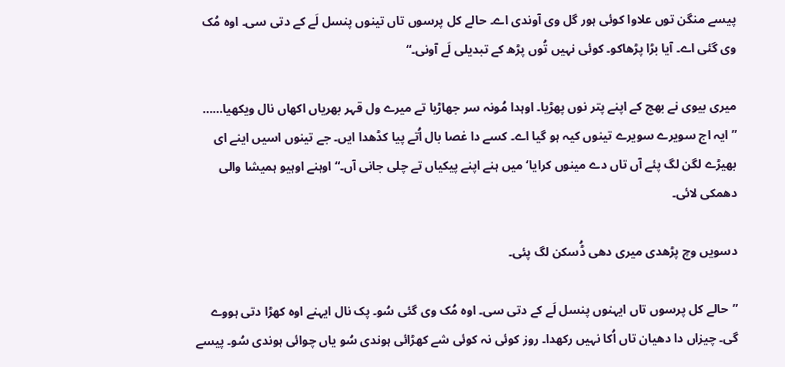پیسے منگن توں علاوا کوئی ہور گل وی آوندی اے۔ حالے کل پرسوں تاں تینوں پنسل لَے کے دتی سی۔ اوہ مُک وی گئی اے۔ آیا بڑا پڑھاکو۔ کوئی نہیں تُوں پڑھ کے تبدیلی لَے آونی۔“

میری بیوی نے بھج کے اپنے پتر نوں پھڑیا۔ اوہدا مُونہ سر جھاڑیا تے میرے ول قہر بھریاں اکھاں نال ویکھیا…… ”ایہ اج سویرے سویرے تینوں کیہ ہو گیا اے۔ کسے دا غصا بال اُتے پیا کڈھدا ایں۔ جے تینوں اسیں اینے ای بھیڑے لگن لگ پئے آں تاں دے مینوں کرایا‘ میں ہنے اپنے پیکیاں تے چلی جانی آں۔“ اوہنے اوہیو ہمیشا والی دھمکی لائی۔

دسویں وچ پڑھدی میری دھی ڈُسکن لگ پئی۔

”حالے کل پرسوں تاں ایہنوں پنسل لَے کے دتی سی۔ اوہ مُک وی گئی سُو۔ پک نال ایہنے اوہ کھڑا دتی ہووے گی۔ چیزاں دا دھیان تاں اُکا نہیں رکھدا۔ روز کوئی نہ کوئی شے کھڑائی ہوندی سُو یاں چوائی ہوندی سُو۔ پیسے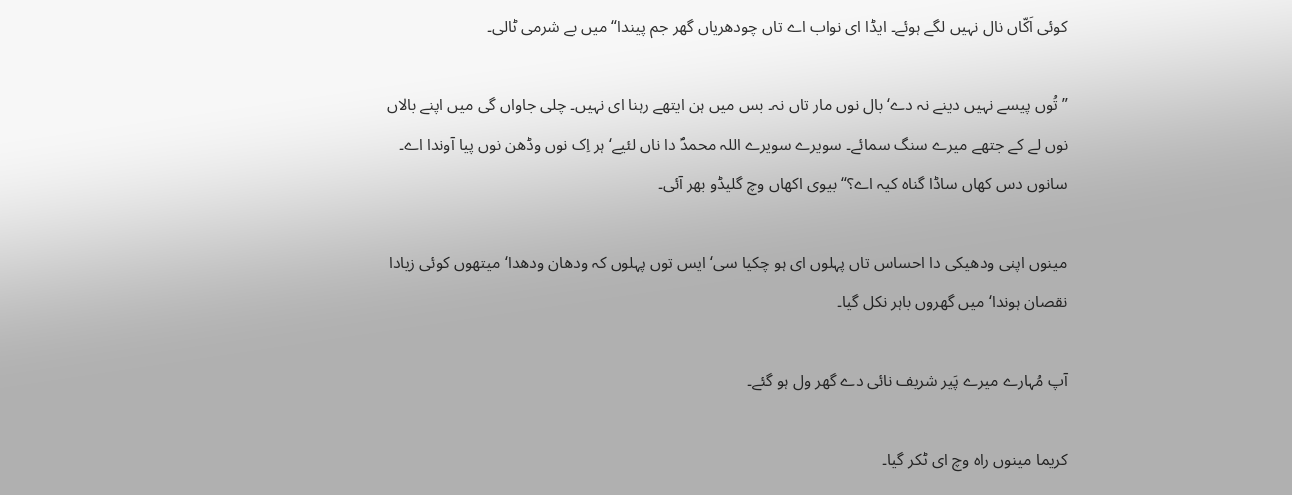کوئی اَکّاں نال نہیں لگے ہوئے۔ ایڈا ای نواب اے تاں چودھریاں گھر جم پیندا“ میں بے شرمی ٹالی۔

”تُوں پیسے نہیں دینے نہ دے‘ بال نوں مار تاں نہ۔ بس میں ہن ایتھے رہنا ای نہیں۔ چلی جاواں گی میں اپنے بالاں نوں لے کے جتھے میرے سنگ سمائے۔ سویرے سویرے اللہ محمدؐ دا ناں لئیے‘ ہر اِک نوں وڈھن نوں پیا آوندا اے۔ سانوں دس کھاں ساڈا گناہ کیہ اے؟“ بیوی اکھاں وچ گلیڈو بھر آئی۔

مینوں اپنی ودھیکی دا احساس تاں پہلوں ای ہو چکیا سی‘ ایس توں پہلوں کہ ودھان ودھدا‘ میتھوں کوئی زیادا نقصان ہوندا‘ میں گھروں باہر نکل گیا۔

آپ مُہارے میرے پَیر شریف نائی دے گھر ول ہو گئے۔

کریما مینوں راہ وچ ای ٹکر گیا۔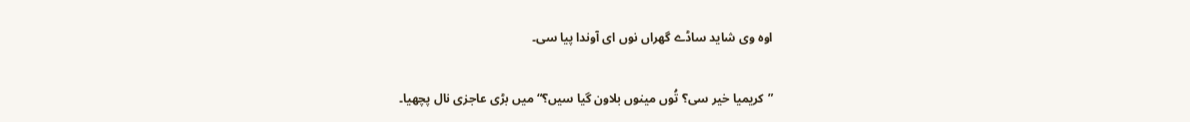اوہ وی شاید ساڈے گھراں نوں ای آوندا پیا سی۔

”کریمیا خیر سی؟ تُوں مینوں بلاون گیا سیں؟“ میں بڑی عاجزی نال پچھیا۔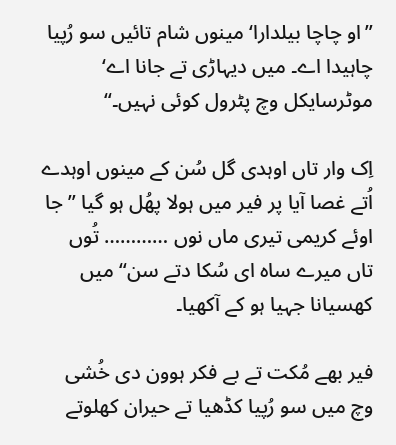”او چاچا بیلدارا‘ مینوں شام تائیں سو رُپیا چاہیدا اے۔ میں دیہاڑی تے جانا اے‘ موٹرسایکل وچ پٹرول کوئی نہیں۔“

اِک وار تاں اوہدی گل سُن کے مینوں اوہدے اُتے غصا آیا پر فیر میں ہولا پھُل ہو گیا ”جا اوئے کریمی تیری ماں نوں ………… تُوں تاں میرے ساہ ای سُکا دتے سن“ میں کھسیانا جہیا ہو کے آکھیا۔

فیر بھے مُکت تے بے فکر ہوون دی خُشی وچ میں سو رُپیا کڈھیا تے حیران کھلوتے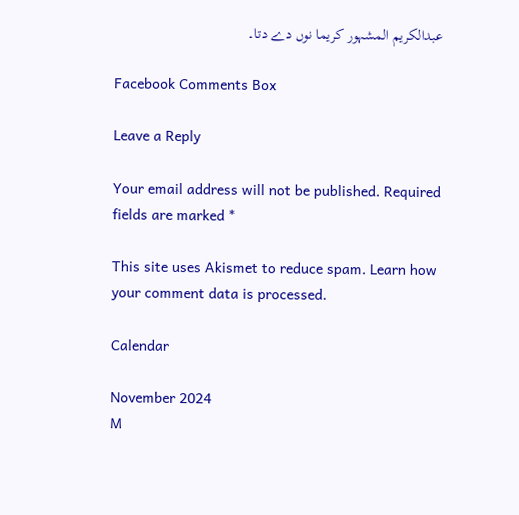عبدالکریم المشہور کریما نوں دے دتا۔

Facebook Comments Box

Leave a Reply

Your email address will not be published. Required fields are marked *

This site uses Akismet to reduce spam. Learn how your comment data is processed.

Calendar

November 2024
M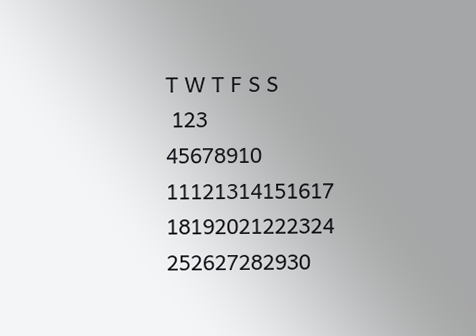T W T F S S
 123
45678910
11121314151617
18192021222324
252627282930